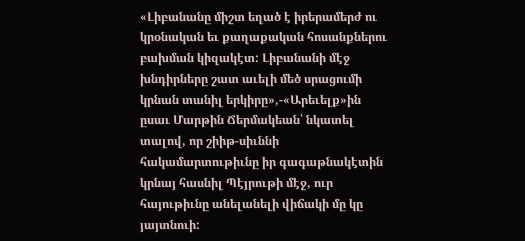«Լիբանանը միշտ եղած է իրերամերժ ու կրօնական եւ քաղաքական հոսանքներու բախման կիզակէտ: Լիբանանի մէջ խնդիրները շատ աւելի մեծ սրացումի կրնան տանիլ երկիրը»,-«Արեւելք»ին ըսաւ Մարթին Ճերմակեան՝ նկատել տալով, որ շիիթ-սիւննի հակամարտութիւնը իր գագաթնակէտին կրնայ հասնիլ Պէյրութի մէջ, ուր հայութիւնը անելանելի վիճակի մը կը յայտնուի: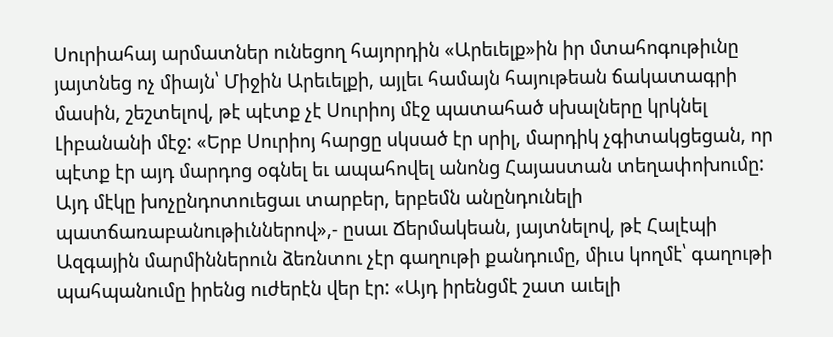Սուրիահայ արմատներ ունեցող հայորդին «Արեւելք»ին իր մտահոգութիւնը յայտնեց ոչ միայն՝ Միջին Արեւելքի, այլեւ համայն հայութեան ճակատագրի մասին, շեշտելով, թէ պէտք չէ Սուրիոյ մէջ պատահած սխալները կրկնել Լիբանանի մէջ: «Երբ Սուրիոյ հարցը սկսած էր սրիլ, մարդիկ չգիտակցեցան, որ պէտք էր այդ մարդոց օգնել եւ ապահովել անոնց Հայաստան տեղափոխումը: Այդ մէկը խոչընդոտուեցաւ տարբեր, երբեմն անընդունելի պատճառաբանութիւններով»,- ըսաւ Ճերմակեան, յայտնելով, թէ Հալէպի Ազգային մարմիններուն ձեռնտու չէր գաղութի քանդումը, միւս կողմէ՝ գաղութի պահպանումը իրենց ուժերէն վեր էր: «Այդ իրենցմէ շատ աւելի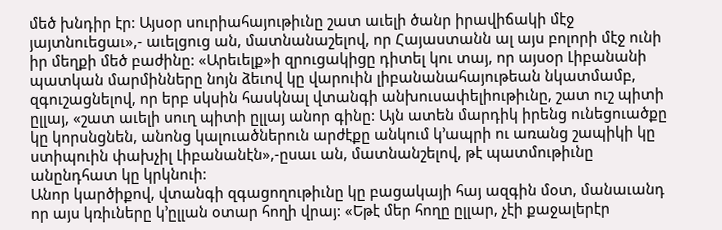մեծ խնդիր էր: Այսօր սուրիահայութիւնը շատ աւելի ծանր իրավիճակի մէջ յայտնուեցաւ»,- աւելցուց ան, մատնանաշելով, որ Հայաստանն ալ այս բոլորի մէջ ունի իր մեղքի մեծ բաժինը: «Արեւելք»ի զրուցակիցը դիտել կու տայ, որ այսօր Լիբանանի պատկան մարմինները նոյն ձեւով կը վարուին լիբանանահայութեան նկատմամբ, զգուշացնելով, որ երբ սկսին հասկնալ վտանգի անխուսափելիութիւնը, շատ ուշ պիտի ըլլայ, «շատ աւելի սուղ պիտի ըլլայ անոր գինը: Այն ատեն մարդիկ իրենց ունեցուածքը կը կորսնցնեն, անոնց կալուածներուն արժէքը անկում կ’ապրի ու առանց շապիկի կը ստիպուին փախչիլ Լիբանանէն»,-ըսաւ ան, մատնանշելով, թէ պատմութիւնը անընդհատ կը կրկնուի:
Անոր կարծիքով, վտանգի զգացողութիւնը կը բացակայի հայ ազգին մօտ, մանաւանդ որ այս կռիւները կ’ըլլան օտար հողի վրայ: «Եթէ մեր հողը ըլլար, չէի քաջալերէր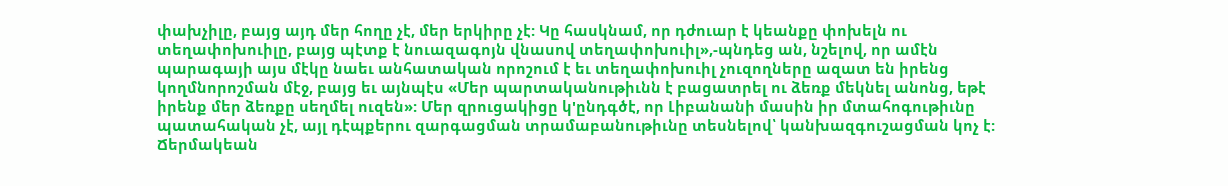փախչիլը, բայց այդ մեր հողը չէ, մեր երկիրը չէ: Կը հասկնամ, որ դժուար է կեանքը փոխելն ու տեղափոխուիլը, բայց պէտք է նուազագոյն վնասով տեղափոխուիլ»,-պնդեց ան, նշելով, որ ամէն պարագայի այս մէկը նաեւ անհատական որոշում է եւ տեղափոխուիլ չուզողները ազատ են իրենց կողմնորոշման մէջ, բայց եւ այնպէս «Մեր պարտականութիւնն է բացատրել ու ձեռք մեկնել անոնց, եթէ իրենք մեր ձեռքը սեղմել ուզեն»: Մեր զրուցակիցը կ'ընդգծէ, որ Լիբանանի մասին իր մտահոգութիւնը պատահական չէ, այլ դէպքերու զարգացման տրամաբանութիւնը տեսնելով՝ կանխազգուշացման կոչ է:
Ճերմակեան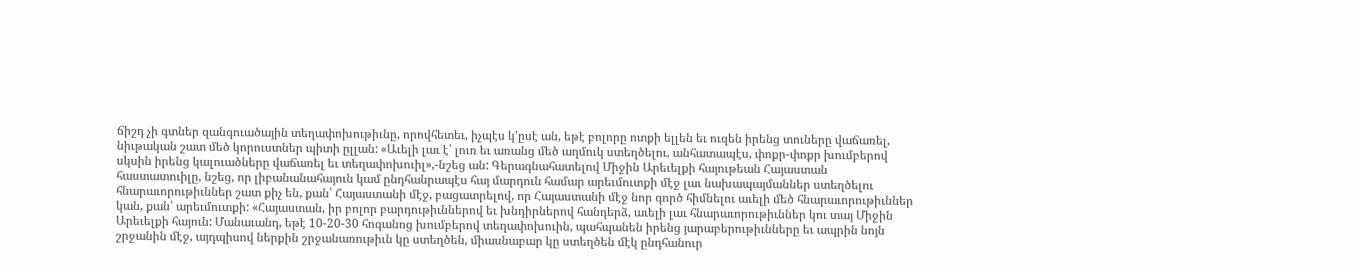ճիշդ չի գտներ զանգուածային տեղափոխութիւնը, որովհետեւ, իչպէս կ'ըսէ ան, եթէ բոլորը ոտքի ելլեն եւ ուզեն իրենց տուները վաճառել, նիւթական շատ մեծ կորուստներ պիտի ըլլան: «Աւելի լաւ է՝ լուռ եւ առանց մեծ աղմուկ ստեղծելու, անհատապէս, փոքր-փոքր խումբերով սկսին իրենց կալուածները վաճառել եւ տեղափոխուիլ»,-նշեց ան: Գերագնահատելով Միջին Արեւելքի հայութեան Հայաստան հաստատուիլը, նշեց, որ լիբանանահայուն կամ ընդհանրապէս հայ մարդուն համար արեւմուտքի մէջ լաւ նախապայմաններ ստեղծելու հնարաւորութիւններ շատ քիչ են, քան՝ Հայաստանի մէջ, բացատրելով, որ Հայաստանի մէջ նոր գործ հիմնելու աւելի մեծ հնարաւորութիւններ կան, քան՝ արեւմուտքի: «Հայաստան, իր բոլոր բարդութիւններով եւ խնդիրներով հանդերձ, աւելի լաւ հնարաւորութիւններ կու տայ Միջին Արեւելքի հայուն: Մանաւանդ, եթէ 10-20-30 հոգանոց խումբերով տեղափոխուին, պահպանեն իրենց յարաբերութիւնները եւ ապրին նոյն շրջանին մէջ, այդպիսով ներքին շրջանառութիւն կը ստեղծեն, միասնաբար կը ստեղծեն մէկ ընդհանուր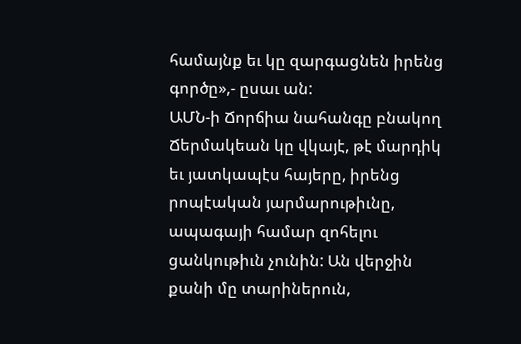համայնք եւ կը զարգացնեն իրենց գործը»,- ըսաւ ան:
ԱՄՆ-ի Ճորճիա նահանգը բնակող Ճերմակեան կը վկայէ, թէ մարդիկ եւ յատկապէս հայերը, իրենց րոպէական յարմարութիւնը, ապագայի համար զոհելու ցանկութիւն չունին: Ան վերջին քանի մը տարիներուն,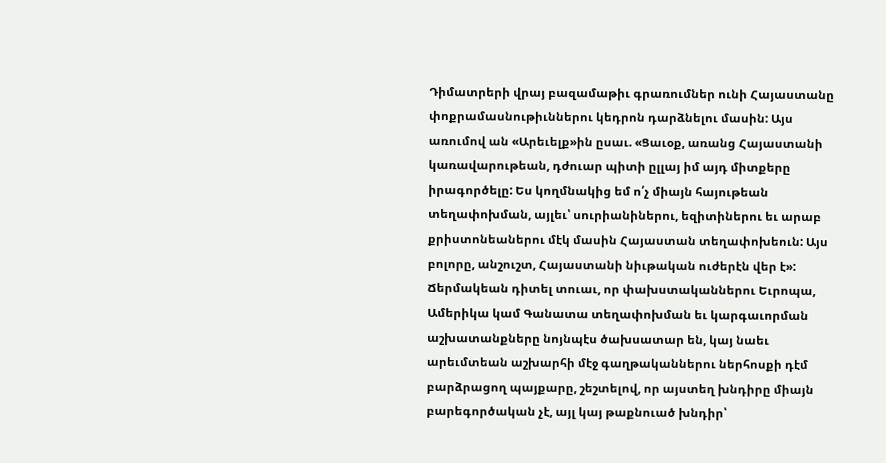Դիմատրերի վրայ բազամաթիւ գրառումներ ունի Հայաստանը փոքրամասնութիւններու կեդրոն դարձնելու մասին: Այս առումով ան «Արեւելք»ին ըսաւ. «Ցաւօք, առանց Հայաստանի կառավարութեան, դժուար պիտի ըլլայ իմ այդ միտքերը իրագործելը: Ես կողմնակից եմ ո՛չ միայն հայութեան տեղափոխման, այլեւ՝ սուրիանիներու, եզիտիներու եւ արաբ քրիստոնեաներու մէկ մասին Հայաստան տեղափոխեուն: Այս բոլորը, անշուշտ, Հայաստանի նիւթական ուժերէն վեր է»:
Ճերմակեան դիտել տուաւ, որ փախստականներու Եւրոպա, Ամերիկա կամ Գանատա տեղափոխման եւ կարգաւորման աշխատանքները նոյնպէս ծախսատար են, կայ նաեւ արեւմտեան աշխարհի մէջ գաղթականներու ներհոսքի դէմ բարձրացող պայքարը, շեշտելով, որ այստեղ խնդիրը միայն բարեգործական չէ, այլ կայ թաքնուած խնդիր՝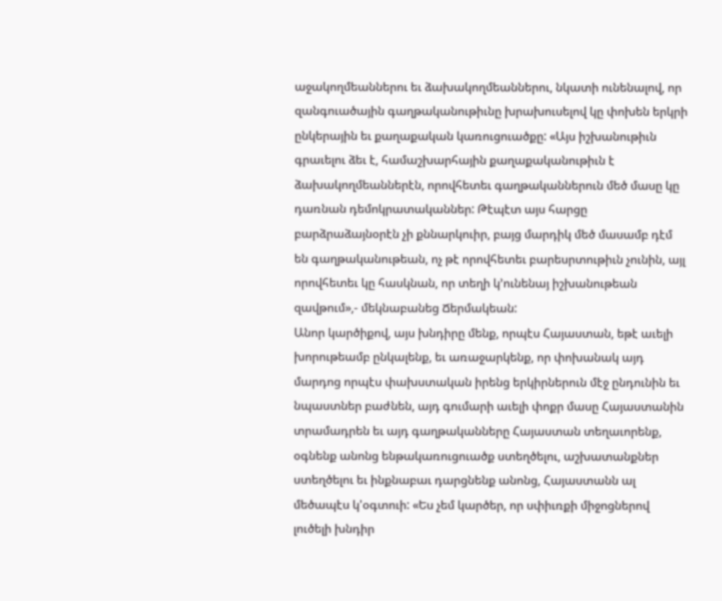աջակողմեաններու եւ ձախակողմեաններու, նկատի ունենալով, որ զանգուածային գաղթականութիւնը խրախուսելով կը փոխեն երկրի ընկերային եւ քաղաքական կառուցուածքը: «Այս իշխանութիւն գրաւելու ձեւ է, համաշխարհային քաղաքականութիւն է ձախակողմեաններէն, որովհետեւ գաղթականներուն մեծ մասը կը դառնան դեմոկրատականներ: Թէպէտ այս հարցը բարձրաձայնօրէն չի քննարկուիր, բայց մարդիկ մեծ մասամբ դէմ են գաղթականութեան, ոչ թէ որովհետեւ բարեսրտութիւն չունին, այլ որովհետեւ կը հասկնան, որ տեղի կ’ունենայ իշխանութեան զավթում»,- մեկնաբանեց Ճերմակեան:
Անոր կարծիքով, այս խնդիրը մենք, որպէս Հայաստան, եթէ աւելի խորութեամբ ընկալենք, եւ առաջարկենք, որ փոխանակ այդ մարդոց որպէս փախստական իրենց երկիրներուն մէջ ընդունին եւ նպաստներ բաժնեն, այդ գումարի աւելի փոքր մասը Հայաստանին տրամադրեն եւ այդ գաղթականները Հայաստան տեղաւորենք, օգնենք անոնց ենթակառուցուածք ստեղծելու, աշխատանքներ ստեղծելու եւ ինքնաբաւ դարցնենք անոնց, Հայաստանն ալ մեծապէս կ'օգտուի: «Ես չեմ կարծեր, որ սփիւռքի միջոցներով լուծելի խնդիր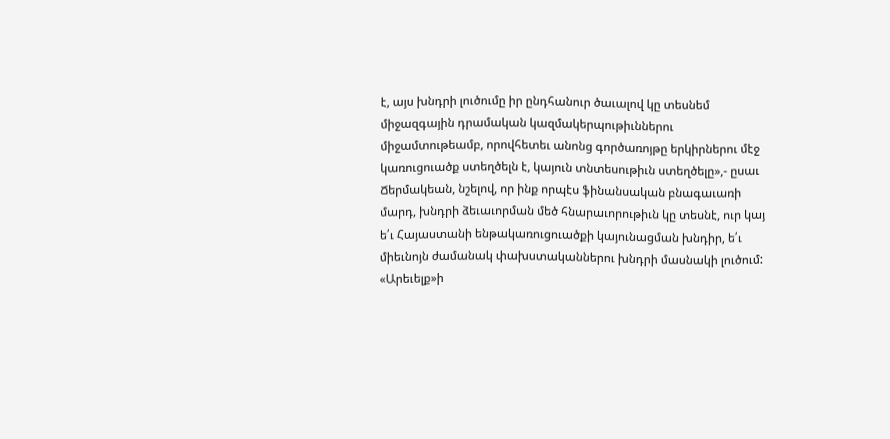է, այս խնդրի լուծումը իր ընդհանուր ծաւալով կը տեսնեմ միջազգային դրամական կազմակերպութիւններու միջամտութեամբ, որովհետեւ անոնց գործառոյթը երկիրներու մէջ կառուցուածք ստեղծելն է, կայուն տնտեսութիւն ստեղծելը»,- ըսաւ Ճերմակեան, նշելով, որ ինք որպէս ֆինանսական բնագաւառի մարդ, խնդրի ձեւաւորման մեծ հնարաւորութիւն կը տեսնէ, ուր կայ ե՛ւ Հայաստանի ենթակառուցուածքի կայունացման խնդիր, ե՛ւ միեւնոյն ժամանակ փախստականներու խնդրի մասնակի լուծում:
«Արեւելք»ի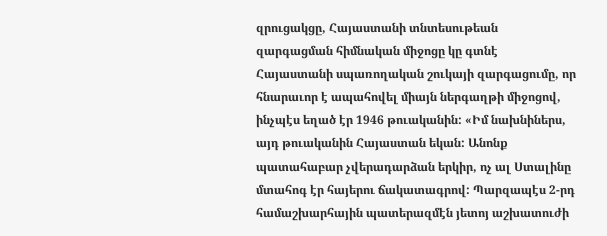զրուցակցը, Հայաստանի տնտեսութեան զարգացման հիմնական միջոցը կը գտնէ Հայաստանի սպառողական շուկայի զարգացումը, որ հնարաւոր է ապահովել միայն ներգաղթի միջոցով, ինչպէս եղած էր 1946 թուականին: «Իմ նախնիներս, այդ թուականին Հայաստան եկան: Անոնք պատահաբար չվերադարձան երկիր, ոչ ալ Ստալինը մտահոգ էր հայերու ճակատագրով: Պարզապէս 2-րդ համաշխարհային պատերազմէն յետոյ աշխատուժի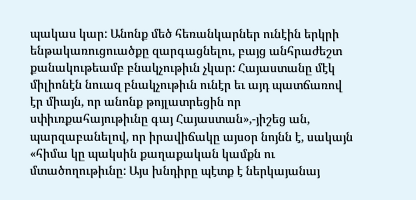պակաս կար: Անոնք մեծ հեռանկարներ ունէին երկրի ենթակառուցուածքը զարգացնելու, բայց անհրաժեշտ քանակութեամբ բնակչութիւն չկար: Հայաստանը մէկ միլիոնէն նուազ բնակչութիւն ունէր եւ այդ պատճառով էր միայն, որ անոնք թոյլատրեցին որ սփիւռքահայութիւնը գայ Հայաստան»,-յիշեց ան, պարզաբանելով, որ իրավիճակը այսօր նոյնն է, սակայն «հիմա կը պակսին քաղաքական կամքն ու մտածողութիւնը: Այս խնդիրը պէտք է ներկայանայ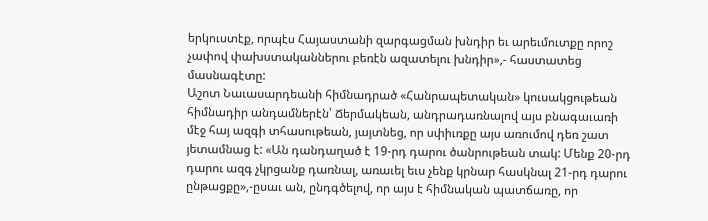երկուստէք, որպէս Հայաստանի զարգացման խնդիր եւ արեւմուտքը որոշ չափով փախստականներու բեռէն ազատելու խնդիր»,- հաստատեց մասնագէտը:
Աշոտ Նաւասարդեանի հիմնադրած «Հանրապետական» կուսակցութեան հիմնադիր անդամներէն՝ Ճերմակեան, անդրադառնալով այս բնագաւառի մէջ հայ ազգի տհասութեան, յայտնեց, որ սփիւռքը այս առումով դեռ շատ յետամնաց է: «Ան դանդաղած է 19-րդ դարու ծանրութեան տակ: Մենք 20-րդ դարու ազգ չկրցանք դառնալ, առաւել եւս չենք կրնար հասկնալ 21-րդ դարու ընթացքը»,-ըսաւ ան, ընդգծելով, որ այս է հիմնական պատճառը, որ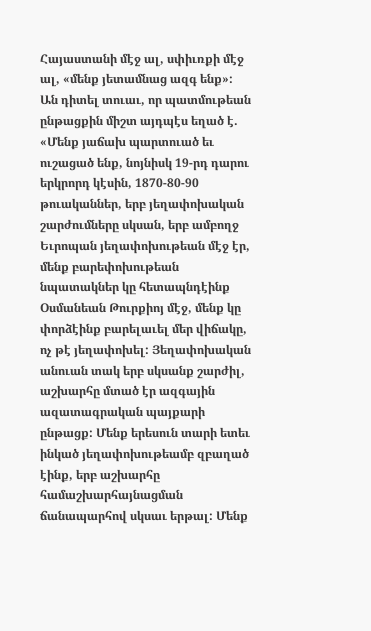Հայաստանի մէջ ալ, սփիւռքի մէջ ալ, «մենք յետամնաց ազգ ենք»: Ան դիտել տուաւ, որ պատմութեան ընթացքին միշտ այդպէս եղած է. «Մենք յաճախ պարտուած եւ ուշացած ենք, նոյնիսկ 19-րդ դարու երկրորդ կէսին, 1870-80-90 թուականներ, երբ յեղափոխական շարժումները սկսան, երբ ամբողջ Եւրոպան յեղափոխութեան մէջ էր, մենք բարեփոխութեան նպատակներ կը հետապնդէինք Օսմանեան Թուրքիոյ մէջ, մենք կը փորձէինք բարելաւել մեր վիճակը, ոչ թէ յեղափոխել: Յեղափոխական անուան տակ երբ սկսանք շարժիլ, աշխարհը մտած էր ազգային ազատագրական պայքարի ընթացք: Մենք երեսուն տարի ետեւ ինկած յեղափոխութեամբ զբաղած էինք, երբ աշխարհը համաշխարհայնացման ճանապարհով սկսաւ երթալ: Մենք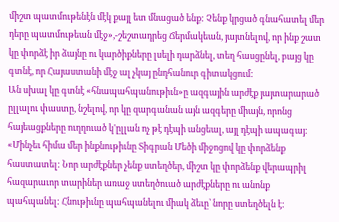միշտ պատմութենէն մէկ քայլ ետ մնացած ենք: Չենք կրցած գնահատել մեր դերը պատմութեան մէջ»,-շեշտադրեց Ճերմակեան, յայտնելով, որ ինք շատ կը փորձէ իր ձայնը ու կարծիքները լսելի դարձնել, տեղ հասցընել, բայց կը գտնէ, որ Հայաստանի մէջ ալ չկայ ընդհանուր գիտակցում:
Ան սխալ կը գտնէ «հնապահպանութիւն»ը ազգային արժէք յայտարարած ըլլալու փաստը, նշելով, որ կը զարգանան այն ազգերը միայն, որոնց հայեացքները ուղղուած կ'ըլլան ոչ թէ դէպի անցեալ, այլ դէպի ապագայ: «Մինչեւ հիմա մեր ինքնութիւնը Տիգրան Մեծի միջոցով կը փորձենք հաստատել: Նոր արժէքներ չենք ստեղծեր, միշտ կը փորձենք վերապրիլ հազարաւոր տարիներ առաջ ստեղծուած արժէքները ու անոնք պահպանել: Հնութիւնը պահպանելու միակ ձեւը՝ նորը ստեղծելն է: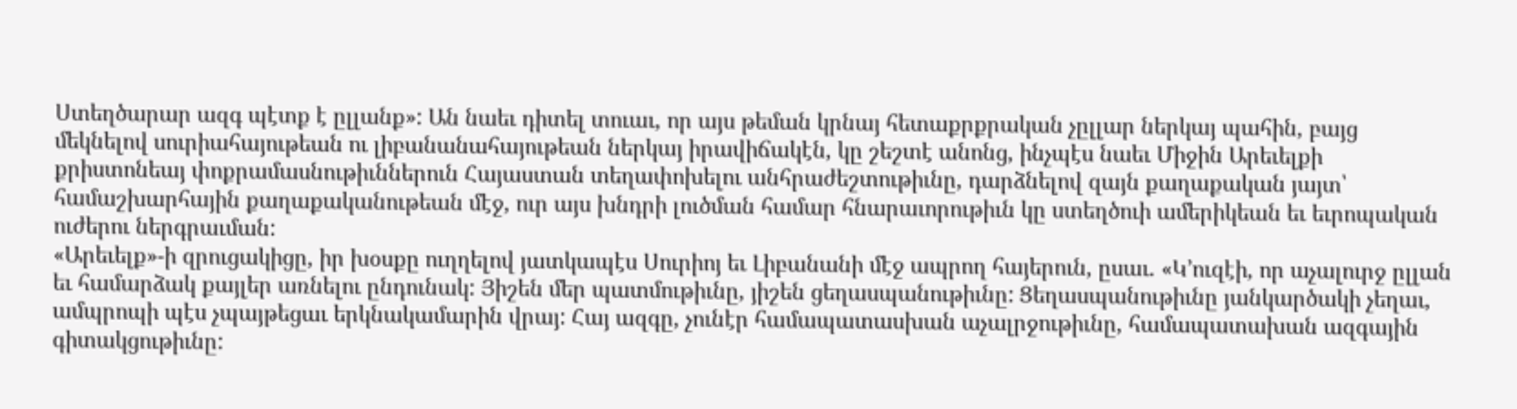Ստեղծարար ազգ պէտք է ըլլանք»: Ան նաեւ դիտել տուաւ, որ այս թեման կրնայ հետաքրքրական չըլլար ներկայ պահին, բայց մեկնելով սուրիահայութեան ու լիբանանահայութեան ներկայ իրավիճակէն, կը շեշտէ անոնց, ինչպէս նաեւ Միջին Արեւելքի քրիստոնեայ փոքրամասնութիւններուն Հայաստան տեղափոխելու անհրաժեշտութիւնը, դարձնելով զայն քաղաքական յայտ՝ համաշխարհային քաղաքականութեան մէջ, ուր այս խնդրի լուծման համար հնարաւորութիւն կը ստեղծուի ամերիկեան եւ եւրոպական ուժերու ներգրաւման:
«Արեւելք»-ի զրուցակիցը, իր խօսքը ուղղելով յատկապէս Սուրիոյ եւ Լիբանանի մէջ ապրող հայերուն, ըսաւ. «Կ’ուզէի, որ աչալուրջ ըլլան եւ համարձակ քայլեր առնելու ընդունակ: Յիշեն մեր պատմութիւնը, յիշեն ցեղասպանութիւնը: Ցեղասպանութիւնը յանկարծակի չեղաւ, ամպրոպի պէս չպայթեցաւ երկնակամարին վրայ: Հայ ազգը, չունէր համապատասխան աչալրջութիւնը, համապատախան ազգային գիտակցութիւնը: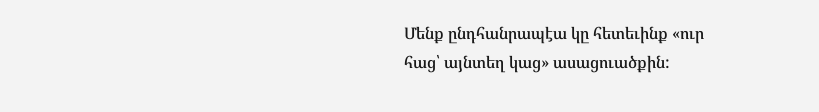Մենք ընդհանրապէա կը հետեւինք «ուր հաց՝ այնտեղ կաց» ասացուածքին: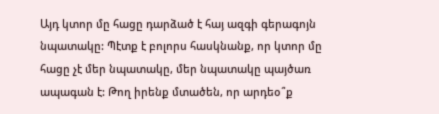Այդ կտոր մը հացը դարձած է հայ ազգի գերագոյն նպատակը: Պէտք է բոլորս հասկնանք, որ կտոր մը հացը չէ մեր նպատակը, մեր նպատակը պայծառ ապագան է: Թող իրենք մտածեն, որ արդեօ՞ք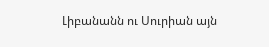Լիբանանն ու Սուրիան այն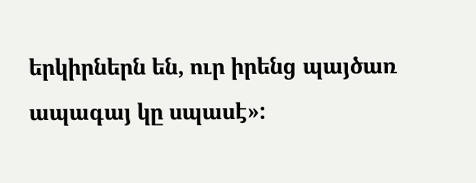երկիրներն են, ուր իրենց պայծառ ապագայ կը սպասէ»: